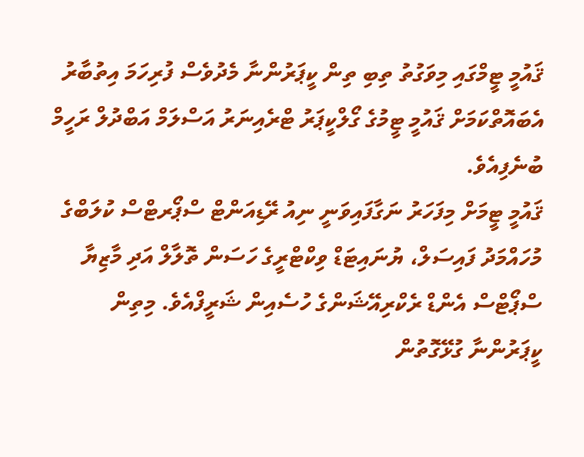ޤައުމީ ޓީމްގައި މިވަގުތު ތިބި ތިން ކީޕަރުންނާ މެދުވެސް ފުރިހަމަ އިތުބާރު އެބައޮތްކަމަށް ޤައުމީ ޓީމުގެ ގޯލްކީޕަރު ޓްރެއިނަރު އަސްލަމް އަބްދުލް ރަހީމް ބުނެފިއެވެ.
ޤައުމީ ޓީމަށް މިފަހަރު ނަގާފައިވަނީ ނިއު ރޭޑިއަންޓް ސްޕޯރޓްސް ކުލަބްގެ މުހައްމަދު ފައިސަލް، ޔުނައިޓަޑް ވިކްޓްރީގެ ހަސަން ތޮލާލް އަދި މާޒިޔާ ސްޕޯޓްސް އެންޑް ރެކްރިއޭޝަންގެ ހުސެއިން ޝަރީފްއެވެ. މިތިން ކީޕަރުންނާ ގުޅޭގޮތުން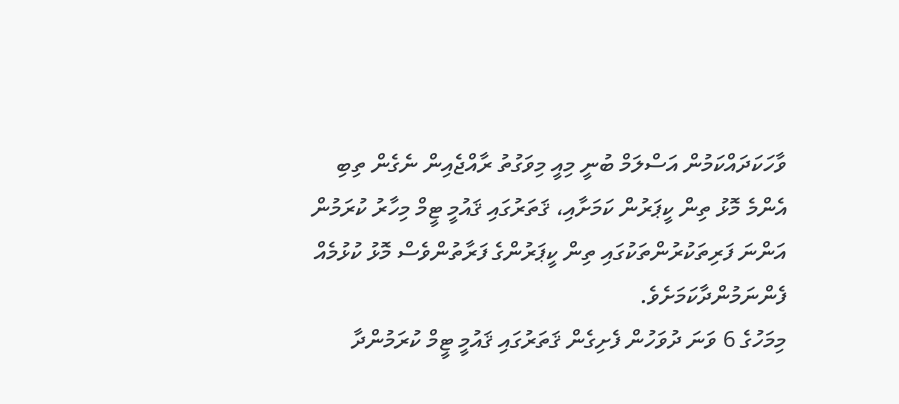ވާހަކަދައްކަމުން އަސްލަމް ބުނީ މިއީ މިވަގުތު ރާއްޖެއިން ނެގެން ތިބި އެންމެ މޮޅު ތިން ކީޕަރުން ކަމަށާއި، ޤަތަރުގައި ޤައުމީ ޓީމް މިހާރު ކުރަމުން އަންނަ ފަރިތަކުރުންތަކުގައި ތިން ކީޕަރުންގެ ފަރާތުންވެސް މޮޅު ކުޅުމެއް ފެންނަމުންދާކަމަށެވެ.
މިމަހުގެ 6 ވަނަ ދުވަހުން ފެށިގެން ޤަތަރުގައި ޤައުމީ ޓީމް ކުރަމުންދާ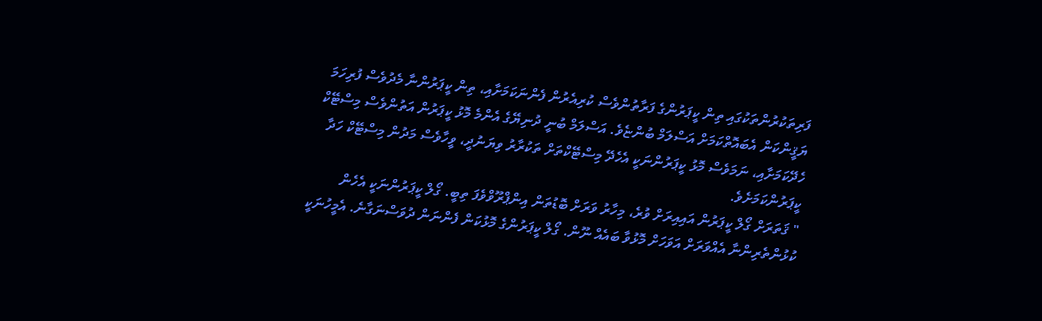ފަރިތަކުރުންތަކުގައި ތިން ކީޕަރުންގެ ފަރާތުންވެސް ކުރިއެރުން ފެންނަކަމަށާއި، ތިން ކީޕަރުންނާ މެދުވެސް ފުރިހަމަ ޔަޤީންކަން އެބައޮތްކަމަށް އަސްލަމް ބުންޏެވެ. އަސްލަމް ބުނީ ދުނިޔޭގެ އެންމެ މޮޅު ކީޕަރުން އަތުންވެސް މިސްޓޭކް ހެދޭކަމަށާއި، ނަމަވެސް މޮޅު ކީޕަރުންނަކީ އެހެދޭ މިސްޓޭކްތަށް ތަކުރާރު ވިޔަނުދީ، ވީހާވެސް މަދުން މިސްޓޭކް ހަދާ ކީޕަރުންކަމަށެވެ.
" ޤަތަރަށް ގޯލް ކީޕަރުން އައިއިރަށް ވުރެ، މިހާރު ވަރަށް ބޮޑުތަން އިންޕްރޫވްވެފަ ތިބީ. ގޯލް ކީޕަރުންނަކީ އެހެން ކުޅުންތެރިންނާ އެއްވަރަށް އަވަހަށް މޮޅުވާ ބައެއް ނޫން. ގޯލް ކީޕަރުންގެ މޮޅުކަން ފެންނަން ދުވަސްނަގާނެ. އެމީހުނަކީ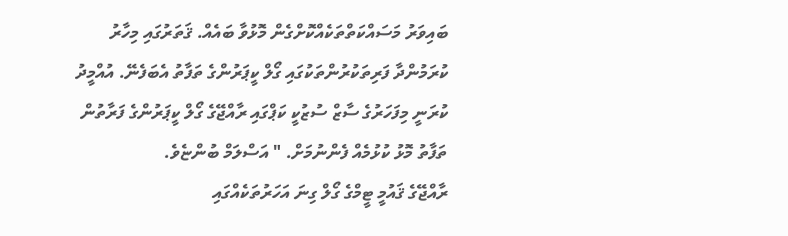ބައިވަރު މަސައްކަތްތަކެއްކޮށްގެން މޮޅުވާ ބައެއް. ޤަތަރުގައި މިހާރު ކުރަމުންދާ ފަރިތަކުރުންތަކުގައި ގޯލް ކީޕަރުންގެ ތަފާތު އެބަފެނޭ. އުއްމީދު ކުރަނީ މިފަހަރުގެ ސާޒް ސުޒުކީ ކަޕްގައި ރާއްޖޭގެ ގޯލް ކީޕަރުންގެ ފަރާތުން ތަފާތު މޮޅު ކުޅުމެއް ފެންނުމަށް. " އަސްލަމް ބުންޏެވެ.
ރާއްޖޭގެ ޤައުމީ ޓީމްގެ ގޯލް ގިނަ އަހަރުތަކެއްގައި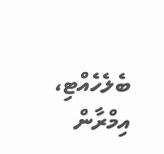ބެލެހެއްޓި، އިމްރާން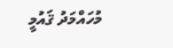މުހައްމަދު ޤައުމީ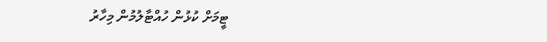ޓީމަށް ކުޅުން ހުއްޓާލުމުން މިހާރު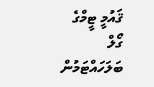ޤައުމީ ޓީމްގެ ގޯލް ބަލަހައްޓަމުން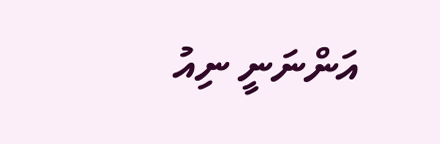އަންނަނީ ނިއު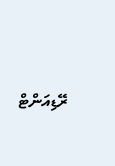ރޭޑިއަންޓް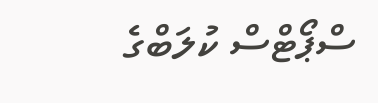ސްޕޯޓްސް ކުލަބްގެ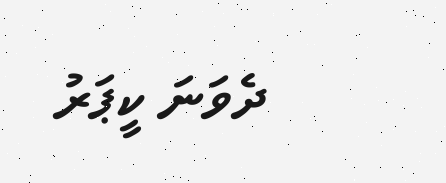ދެވަނަ ކީޕަރު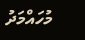މުހައްމަދު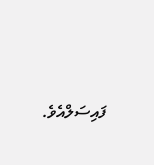ފައިސަލްއެވެ.